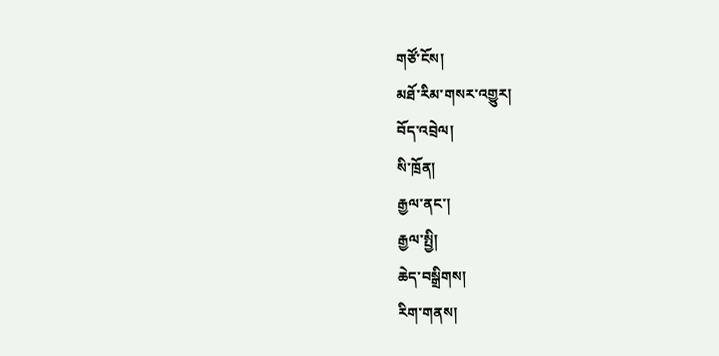གཙོ་ངོས།
མཐོ་རིམ་གསར་འགྱུར།
བོད་འབྲེལ།
སི་ཁྲོན།
རྒྱལ་ནང་།
རྒྱལ་སྤྱི།
ཆེད་བསྒྲིགས།
རིག་གནས།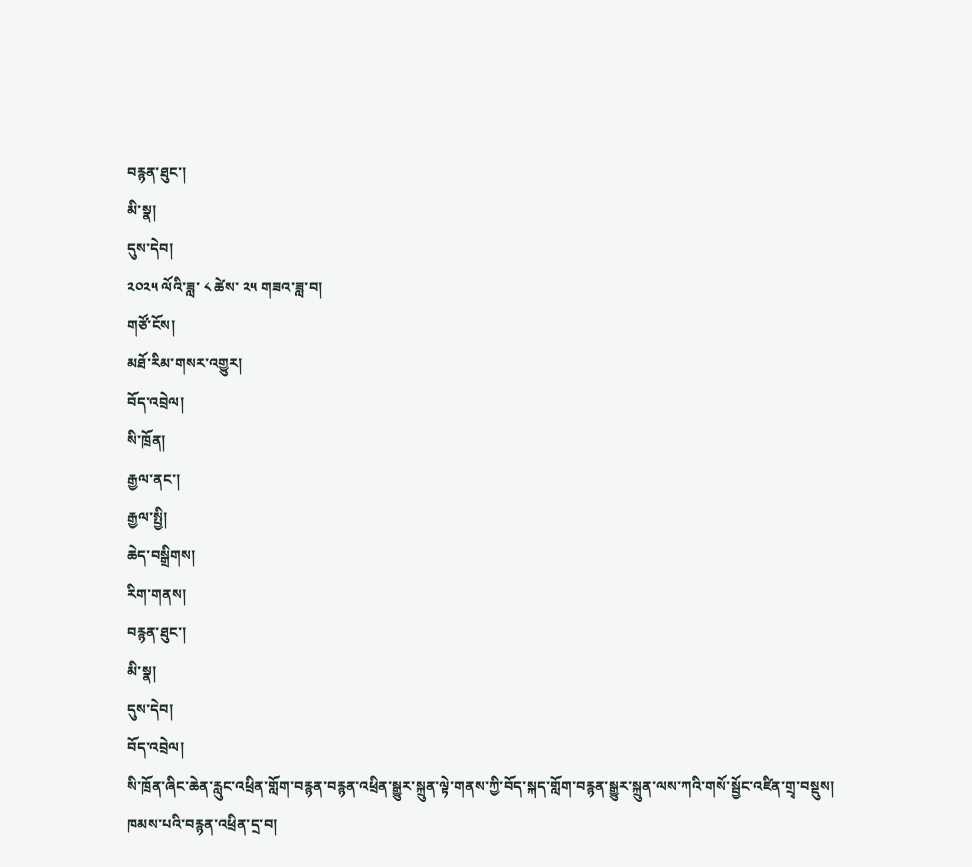བརྙན་ཐུང་།
མི་སྣ།
དུས་དེབ།
༢༠༢༥ ལོའི་ཟླ་ ༨ ཚེས་ ༢༥ གཟའ་ཟླ་བ།
གཙོ་ངོས།
མཐོ་རིམ་གསར་འགྱུར།
བོད་འབྲེལ།
སི་ཁྲོན།
རྒྱལ་ནང་།
རྒྱལ་སྤྱི།
ཆེད་བསྒྲིགས།
རིག་གནས།
བརྙན་ཐུང་།
མི་སྣ།
དུས་དེབ།
བོད་འབྲེལ།
སི་ཁྲོན་ཞིང་ཆེན་རླུང་འཕྲིན་གློག་བརྙན་བརྙན་འཕྲིན་སྒྱུར་སྐྲུན་ལྟེ་གནས་ཀྱི་བོད་སྐད་གློག་བརྙན་སྒྱུར་སྐྲུན་ལས་ཀའི་གསོ་སྦྱོང་འཛིན་གྲྭ་བསྡུས།
ཁམས་པའི་བརྙན་འཕྲིན་དྲ་བ།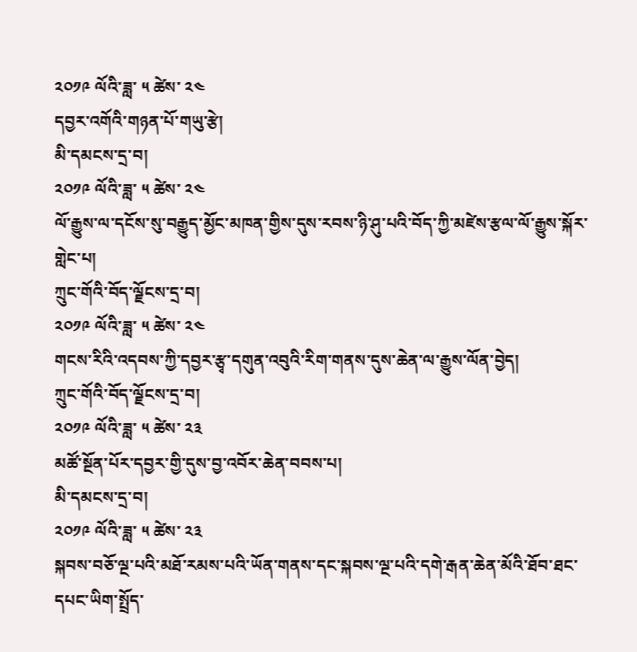༢༠༡༩ ལོའི་ཟླ་ ༥ ཚེས་ ༢༤
དབྱར་འགོའི་གཉན་པོ་གཡུ་རྩེ།
མི་དམངས་དྲ་བ།
༢༠༡༩ ལོའི་ཟླ་ ༥ ཚེས་ ༢༤
ལོ་རྒྱུས་ལ་དངོས་སུ་བརྒྱུད་མྱོང་མཁན་གྱིས་དུས་རབས་ཉི་ཤུ་པའི་བོད་ཀྱི་མཛེས་རྩལ་ལོ་རྒྱུས་སྐོར་གླེང་པ།
ཀྲུང་གོའི་བོད་ལྗོངས་དྲ་བ།
༢༠༡༩ ལོའི་ཟླ་ ༥ ཚེས་ ༢༤
གངས་རིའི་འདབས་ཀྱི་དབྱར་རྩྭ་དགུན་འབུའི་རིག་གནས་དུས་ཆེན་ལ་རྒྱུས་ལོན་བྱེད།
ཀྲུང་གོའི་བོད་ལྗོངས་དྲ་བ།
༢༠༡༩ ལོའི་ཟླ་ ༥ ཚེས་ ༢༣
མཚོ་སྔོན་པོར་དབྱར་གྱི་དུས་བྱ་འབོར་ཆེན་བབས་པ།
མི་དམངས་དྲ་བ།
༢༠༡༩ ལོའི་ཟླ་ ༥ ཚེས་ ༢༣
སྐབས་བཅོ་ལྔ་པའི་མཐོ་རམས་པའི་ཡོན་གནས་དང་སྐབས་ལྔ་པའི་དགེ་རྒན་ཆེན་མོའི་ཐོབ་ཐང་དཔང་ཡིག་སྤྲོད་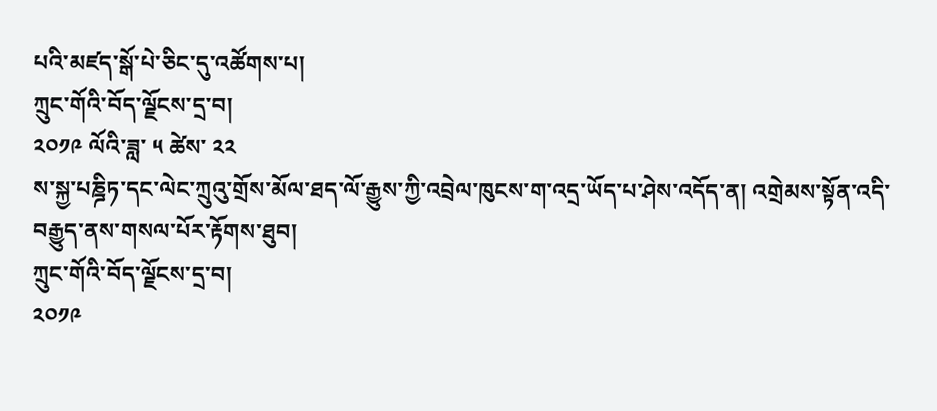པའི་མཛད་སྒོ་པེ་ཅིང་དུ་འཚོགས་པ།
ཀྲུང་གོའི་བོད་ལྗོངས་དྲ་བ།
༢༠༡༩ ལོའི་ཟླ་ ༥ ཚེས་ ༢༢
ས་སྐྱ་པཎྜིཏ་དང་ལེང་ཀྲུའུ་གྲོས་མོལ་ཐད་ལོ་རྒྱུས་ཀྱི་འབྲེལ་ཁུངས་ག་འདྲ་ཡོད་པ་ཤེས་འདོད་ན། འགྲེམས་སྟོན་འདི་བརྒྱུད་ནས་གསལ་པོར་རྟོགས་ཐུབ།
ཀྲུང་གོའི་བོད་ལྗོངས་དྲ་བ།
༢༠༡༩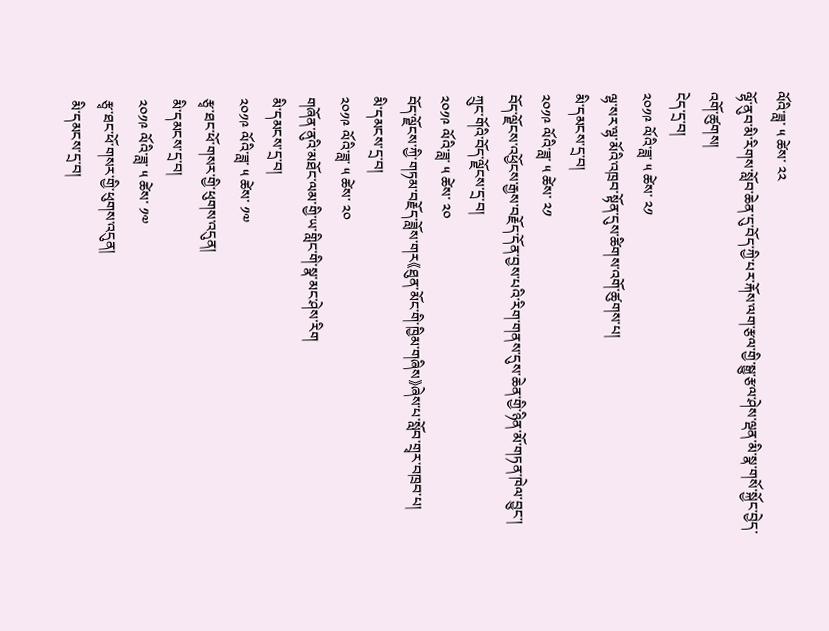ལོའི་ཟླ་ ༥ ཚེས་ ༢༢
ལྷོ་ནུབ་མི་རིགས་སློབ་ཆེན་དུ་བོད་ཀྱི་པར་རྐོས་ལག་རྩལ་གྱི་སྒྱུ་རྩལ་ཤེས་ལྡན་མི་སྣ་གསོ་སྐྱོང་བྱེད་འགོ་ཚུགས།
ངེད་དྲ་བ།
༢༠༡༩ ལོའི་ཟླ་ ༥ ཚེས་ ༢༡
ལྷ་སར་ལྷ་མོའི་འཁྲབ་སྟོན་དུས་ཚིགས་འགོ་ཚུགས་པ།
མི་དམངས་དྲ་བ།
༢༠༡༩ ལོའི་ཟླ་ ༥ ཚེས་ ༢༡
བོད་ལྗོངས་འཕྱོངས་རྒྱས་བརྗོད་དོན་བྱས་པའི་རིག་གནས་དུས་ཆེན་གྱི་ཉིན་མོ་གཏན་ཁེལ་བྱུང་།
ཀྲུང་གོའི་བོད་ལྗོངས་དྲ་བ།
༢༠༡༩ ལོའི་ཟླ་ ༥ ཚེས་ ༢༠
བོད་ལྗོངས་ཀྱི་གཏམ་བརྗོད་ཟློས་གར《ཐུན་མོང་གི་ཁྱིམ་གཞིས》ཞེས་པ་སློབ་གྲྭར་བཁྲབ་པ།
མི་དམངས་དྲ་བ།
༢༠༡༩ ལོའི་ཟླ་ ༥ ཚེས་ ༢༠
གཞོན་ནུའི་མཐོང་ལམ་གྱི་ཡ་གླིང་གི་སྣ་མང་ཤེས་རིག
མི་དམངས་དྲ་བ།
༢༠༡༩ ལོའི་ཟླ་ ༥ ཚེས་ ༡༧
རྩྭ་ཐང་ཕོ་གསར་གྱི་ཕུགས་འདུན།
མི་དམངས་དྲ་བ།
༢༠༡༩ ལོའི་ཟླ་ ༥ ཚེས་ ༡༧
རྩྭ་ཐང་ཕོ་གསར་གྱི་ཕུགས་འདུན།
མི་དམངས་དྲ་བ།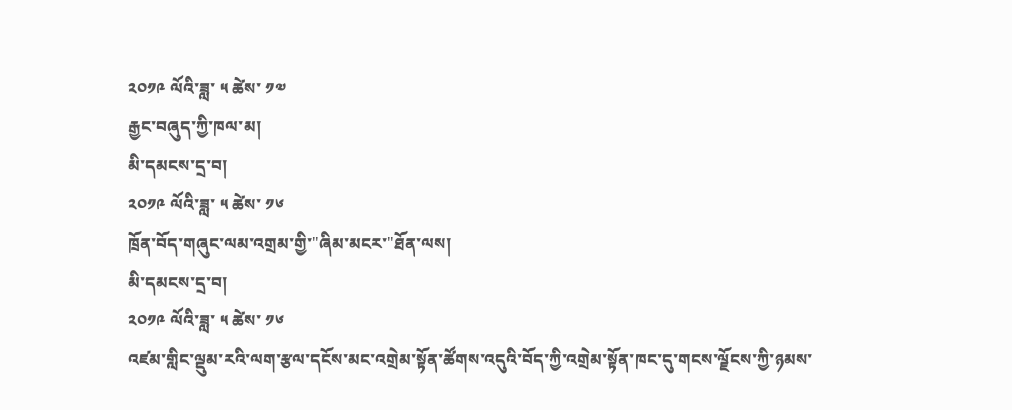༢༠༡༩ ལོའི་ཟླ་ ༥ ཚེས་ ༡༧
རྒྱང་བཞུད་ཀྱི་ཁལ་མ།
མི་དམངས་དྲ་བ།
༢༠༡༩ ལོའི་ཟླ་ ༥ ཚེས་ ༡༦
ཁྲོན་བོད་གཞུང་ལམ་འགྲམ་གྱི་"ཞིམ་མངར་"ཐོན་ལས།
མི་དམངས་དྲ་བ།
༢༠༡༩ ལོའི་ཟླ་ ༥ ཚེས་ ༡༦
འཛམ་གླིང་ལྡུམ་རའི་ལག་རྩལ་དངོས་མང་འགྲེམ་སྟོན་ཚོགས་འདུའི་བོད་ཀྱི་འགྲེམ་སྟོན་ཁང་དུ་གངས་ལྗོངས་ཀྱི་ཉམས་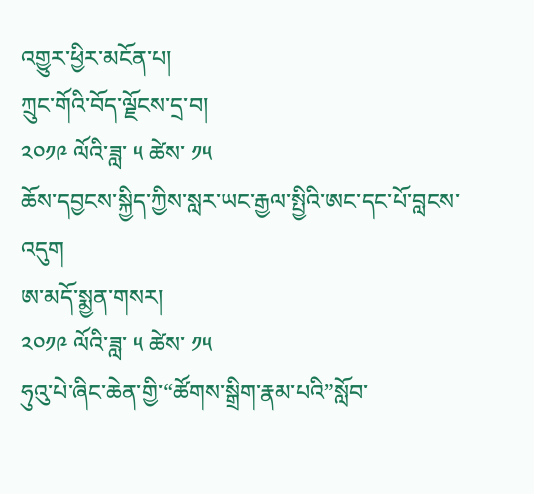འགྱུར་ཕྱིར་མངོན་པ།
ཀྲུང་གོའི་བོད་ལྗོངས་དྲ་བ།
༢༠༡༩ ལོའི་ཟླ་ ༥ ཚེས་ ༡༥
ཆོས་དབྱངས་སྐྱིད་ཀྱིས་སླར་ཡང་རྒྱལ་སྤྱིའི་ཨང་དང་པོ་བླངས་འདུག
ཨ་མདོ་སྨྱན་གསར།
༢༠༡༩ ལོའི་ཟླ་ ༥ ཚེས་ ༡༥
ཧུའུ་པེ་ཞིང་ཆེན་གྱི་“ཚོགས་སྒྲིག་རྣམ་པའི”སློབ་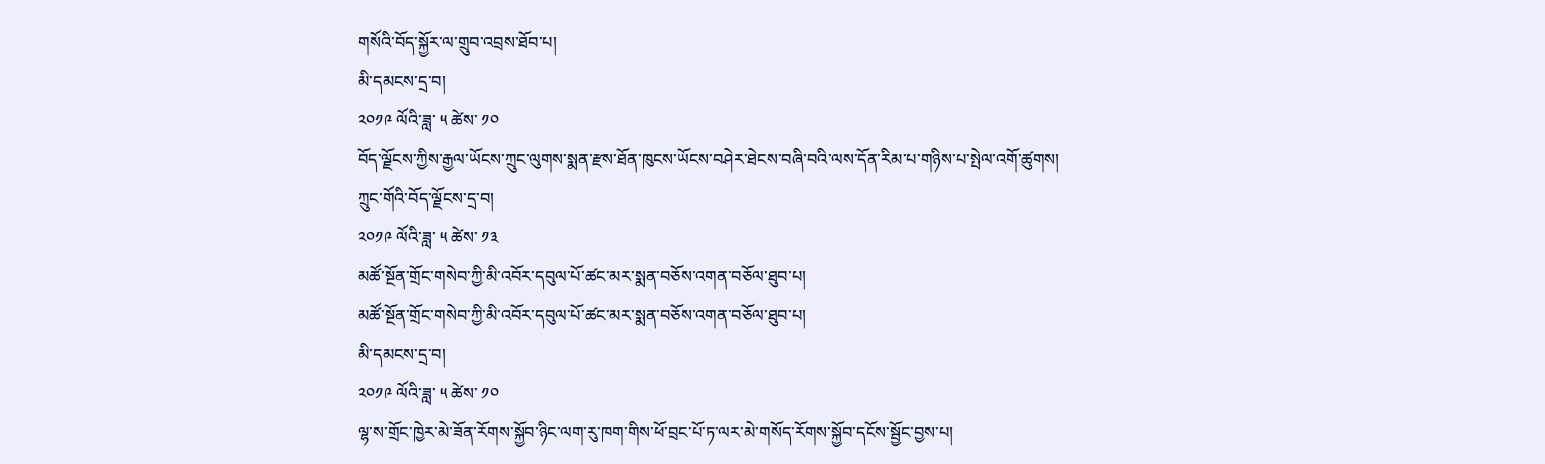གསོའི་བོད་སྐྱོར་ལ་གྲུབ་འབྲས་ཐོབ་པ།
མི་དམངས་དྲ་བ།
༢༠༡༩ ལོའི་ཟླ་ ༥ ཚེས་ ༡༠
བོད་ལྗོངས་ཀྱིས་རྒྱལ་ཡོངས་ཀྲུང་ལུགས་སྨན་རྫས་ཐོན་ཁུངས་ཡོངས་བཤེར་ཐེངས་བཞི་བའི་ལས་དོན་རིམ་པ་གཉིས་པ་སྤེལ་འགོ་ཚུགས།
ཀྲུང་གོའི་བོད་ལྗོངས་དྲ་བ།
༢༠༡༩ ལོའི་ཟླ་ ༥ ཚེས་ ༡༣
མཚོ་སྔོན་གྲོང་གསེབ་ཀྱི་མི་འབོར་དབུལ་པོ་ཚང་མར་སྨན་བཅོས་འགན་བཅོལ་ཐུབ་པ།
མཚོ་སྔོན་གྲོང་གསེབ་ཀྱི་མི་འབོར་དབུལ་པོ་ཚང་མར་སྨན་བཅོས་འགན་བཅོལ་ཐུབ་པ།
མི་དམངས་དྲ་བ།
༢༠༡༩ ལོའི་ཟླ་ ༥ ཚེས་ ༡༠
ལྷ་ས་གྲོང་ཁྱེར་མེ་ཟོན་རོགས་སྐྱོབ་ཉིང་ལག་རུ་ཁག་གིས་ཕོ་བྲང་པོ་ཏ་ལར་མེ་གསོད་རོགས་སྐྱོབ་དངོས་སྦྱོང་བྱས་པ།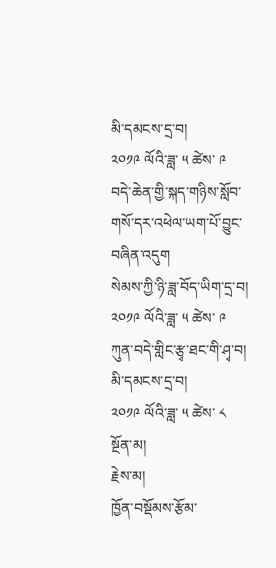མི་དམངས་དྲ་བ།
༢༠༡༩ ལོའི་ཟླ་ ༥ ཚེས་ ༩
བདེ་ཆེན་གྱི་སྐད་གཉིས་སློབ་གསོ་དར་འཕེལ་ཡག་པོ་བྱུང་བཞིན་འདུག
སེམས་ཀྱི་ཉི་ཟླ་བོད་ཡིག་དྲ་བ།
༢༠༡༩ ལོའི་ཟླ་ ༥ ཚེས་ ༩
ཀུན་བདེ་གླིང་རྩྭ་ཐང་གི་ཤྭ་བ།
མི་དམངས་དྲ་བ།
༢༠༡༩ ལོའི་ཟླ་ ༥ ཚེས་ ༨
སྔོན་མ།
རྗེས་མ།
ཁྱོན་བསྡོམས་རྩོམ་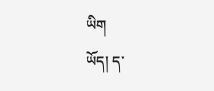ཡིག
ཡོད། ད་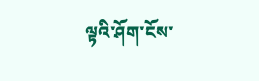ལྟའི་ཤོག་ངོས་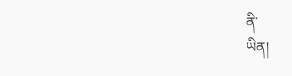ནི་
ཡིན།